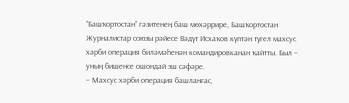“Башҡортостан” гәзитенең баш мөхәррире, Башҡортостан Журналистар союзы рәйесе Вәдүт Исхаҡов күптән түгел махсус хәрби операция биләмәһенән командировканан ҡайтты. Был – уның бишенсе ошондай эш сәфәре.
– Махсус хәрби операция башланғас,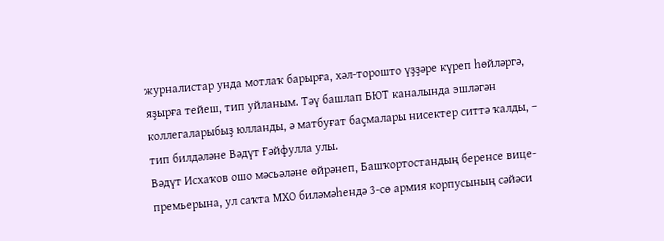журналистар унда мотлаҡ барырға, хәл-торошто үҙҙәре күреп һөйләргә, яҙырға тейеш, тип уйланым. Тәү башлап БЮТ каналында эшләгән коллегаларыбыҙ юлланды, ә матбуғат баҫмалары нисектер ситтә ҡалды, – тип билдәләне Вәдүт Ғәйфулла улы.
Вәдүт Исхаҡов ошо мәсьәләне өйрәнеп, Башҡортостандың беренсе вице-премьерына, ул саҡта МХО биләмәһендә 3-сө армия корпусының сәйәси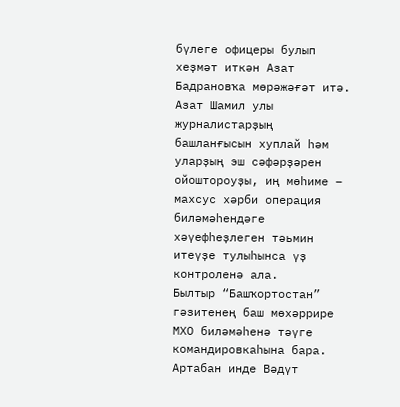бүлеге офицеры булып хеҙмәт иткән Азат Бадрановҡа мөрәжәғәт итә. Азат Шамил улы журналистарҙың башланғысын хуплай һәм уларҙың эш сәфәрҙәрен ойоштороуҙы, иң мөһиме – махсус хәрби операция биләмәһендәге хәүефһеҙлеген тәьмин итеүҙе тулыһынса үҙ контроленә ала.
Былтыр “Башҡортостан” гәзитенең баш мөхәррире МХО биләмәһенә тәүге командировкаһына бара. Артабан инде Вәдүт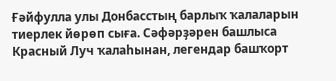Ғәйфулла улы Донбасстың барлыҡ ҡалаларын тиерлек йөрөп сыға. Сәфәрҙәрен башлыса Красный Луч ҡалаһынан, легендар башҡорт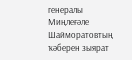генералы Миңлеғәле Шайморатовтың ҡәберен зыярат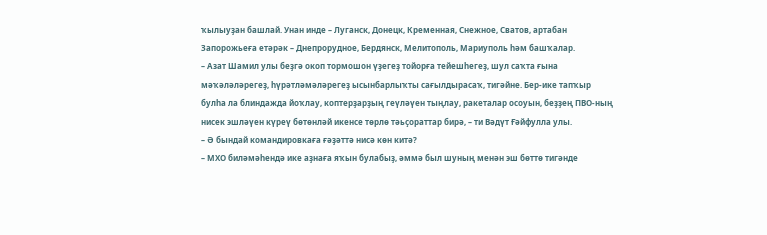ҡылыуҙан башлай. Унан инде – Луганск, Донецк, Кременная, Снежное, Сватов, артабан Запорожьеға етәрәк – Днепрорудное, Бердянск, Мелитополь, Мариуполь һәм башҡалар.
– Азат Шамил улы беҙгә окоп тормошон үҙегеҙ тойорға тейешһегеҙ, шул саҡта ғына мәҡәләләрегеҙ, һүрәтләмәләрегеҙ ысынбарлыҡты сағылдырасаҡ, тигәйне. Бер-ике тапҡыр булһа ла блиндажда йоҡлау, коптерҙарҙың геүләүен тыңлау, ракеталар осоуын, беҙҙең ПВО-ның нисек эшләүен күреү бөтөнләй икенсе төрлө тәьҫораттар бирә, – ти Вәдүт Ғәйфулла улы.
– Ә бындай командировкаға ғәҙәттә нисә көн китә?
– МХО биләмәһендә ике аҙнаға яҡын булабыҙ, әммә был шуның менән эш бөттө тигәнде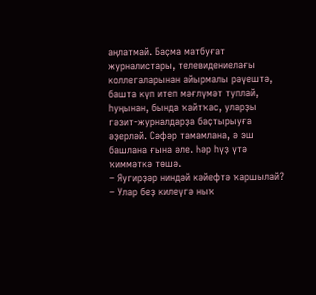аңлатмай. Баҫма матбуғат журналистары, телевидениелағы коллегаларынан айырмалы рәүештә, башта күп итеп мәғлүмәт туплай, һуңынан, бында ҡайтҡас, уларҙы гәзит-журналдарҙа баҫтырыуға әҙерләй. Сәфәр тамамлана, ә эш башлана ғына әле. Һәр һүҙ үтә ҡиммәткә төшә.
– Яугирҙәр ниндәй кәйефтә ҡаршылай?
– Улар беҙ килеүгә ныҡ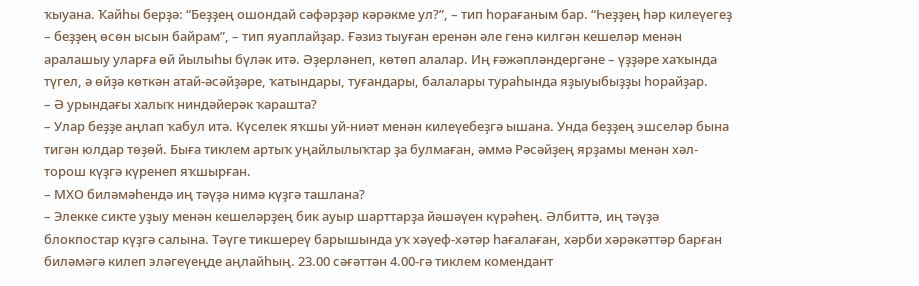ҡыуана. Ҡайһы берҙә: “Беҙҙең ошондай сәфәрҙәр кәрәкме ул?”, – тип һорағаным бар. “Һеҙҙең һәр килеүегеҙ – беҙҙең өсөн ысын байрам”, – тип яуаплайҙар. Ғәзиз тыуған еренән әле генә килгән кешеләр менән аралашыу уларға өй йылыһы бүләк итә. Әҙерләнеп, көтөп алалар. Иң ғәжәпләндергәне – үҙҙәре хаҡында түгел, ә өйҙә көткән атай-әсәйҙәре, ҡатындары, туғандары, балалары тураһында яҙыуыбыҙҙы һорайҙар.
– Ә урындағы халыҡ ниндәйерәк ҡарашта?
– Улар беҙҙе аңлап ҡабул итә. Күселек яҡшы уй-ниәт менән килеүебеҙгә ышана. Унда беҙҙең эшселәр бына тигән юлдар төҙөй. Быға тиклем артыҡ уңайлылыҡтар ҙа булмаған, әммә Рәсәйҙең ярҙамы менән хәл-торош күҙгә күренеп яҡшырған.
– МХО биләмәһендә иң тәүҙә нимә күҙгә ташлана?
– Элекке сикте уҙыу менән кешеләрҙең бик ауыр шарттарҙа йәшәүен күрәһең. Әлбиттә, иң тәүҙә блокпостар күҙгә салына. Тәүге тикшереү барышында уҡ хәүеф-хәтәр һағалаған, хәрби хәрәкәттәр барған биләмәгә килеп эләгеүеңде аңлайһың. 23.00 сәғәттән 4.00-гә тиклем комендант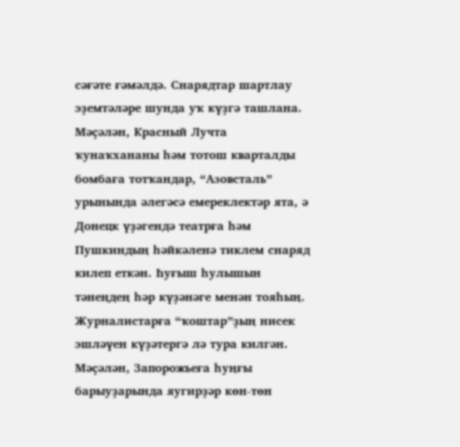сәғәте ғәмәлдә. Снарядтар шартлау эҙемтәләре шунда уҡ күҙгә ташлана. Мәҫәлән, Красный Лучта ҡунаҡхананы һәм тотош кварталды бомбаға тотҡандар, “Азовсталь” урынында әлегәсә емереклектәр ята, ә Донецк үҙәгендә театрға һәм Пушкиндың һәйкәленә тиклем снаряд килеп еткән. Һуғыш һулышын тәнеңдең һәр күҙәнәге менән тояһың.
Журналистарға “ҡоштар”ҙың нисек эшләүен күҙәтергә лә тура килгән. Мәҫәлән, Запорожьеға һуңғы барыуҙарында яугирҙәр көн-төн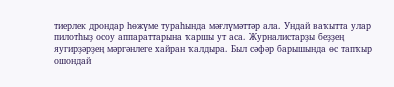тиерлек дрондар һөжүме тураһында мәғлүмәттәр ала. Ундай ваҡытта улар пилотһыҙ осоу аппараттарына ҡаршы ут аса. Журналистарҙы беҙҙең яугирҙәрҙең мәргәнлеге хайран ҡалдыра. Был сәфәр барышында өс тапҡыр ошондай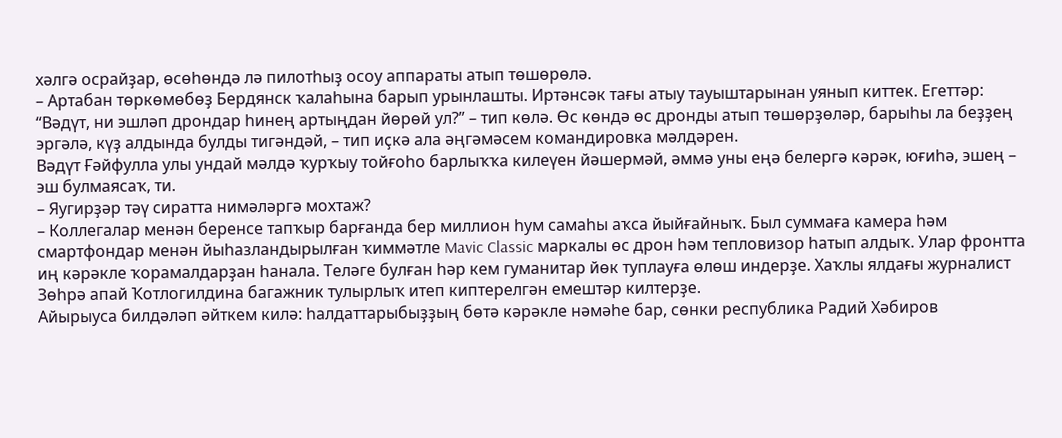хәлгә осрайҙар, өсөһөндә лә пилотһыҙ осоу аппараты атып төшөрөлә.
– Артабан төркөмөбөҙ Бердянск ҡалаһына барып урынлашты. Иртәнсәк тағы атыу тауыштарынан уянып киттек. Егеттәр: “Вәдүт, ни эшләп дрондар һинең артыңдан йөрөй ул?” – тип көлә. Өс көндә өс дронды атып төшөрҙөләр, барыһы ла беҙҙең эргәлә, күҙ алдында булды тигәндәй, – тип иҫкә ала әңгәмәсем командировка мәлдәрен.
Вәдүт Ғәйфулла улы ундай мәлдә ҡурҡыу тойғоһо барлыҡҡа килеүен йәшермәй, әммә уны еңә белергә кәрәк, юғиһә, эшең – эш булмаясаҡ, ти.
– Яугирҙәр тәү сиратта нимәләргә мохтаж?
– Коллегалар менән беренсе тапҡыр барғанда бер миллион һум самаһы аҡса йыйғайныҡ. Был суммаға камера һәм смартфондар менән йыһазландырылған ҡиммәтле Mavic Classic маркалы өс дрон һәм тепловизор һатып алдыҡ. Улар фронтта иң кәрәкле ҡорамалдарҙан һанала. Теләге булған һәр кем гуманитар йөк туплауға өлөш индерҙе. Хаҡлы ялдағы журналист Зөһрә апай Ҡотлогилдина багажник тулырлыҡ итеп киптерелгән емештәр килтерҙе.
Айырыуса билдәләп әйткем килә: һалдаттарыбыҙҙың бөтә кәрәкле нәмәһе бар, сөнки республика Радий Хәбиров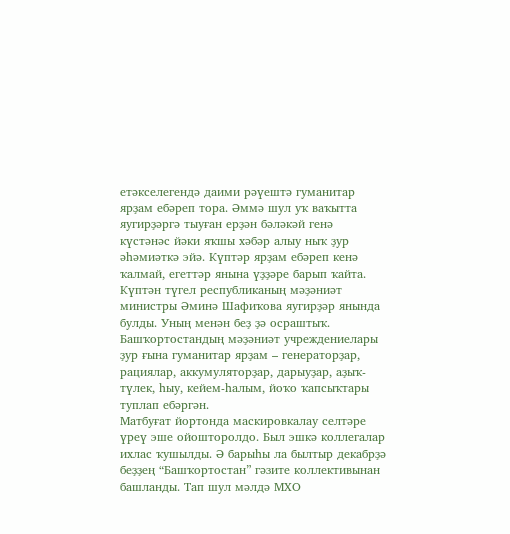етәкселегендә даими рәүештә гуманитар ярҙам ебәреп тора. Әммә шул уҡ ваҡытта яугирҙәргә тыуған ерҙән бәләкәй генә күстәнәс йәки яҡшы хәбәр алыу ныҡ ҙур әһәмиәткә эйә. Күптәр ярҙам ебәреп кенә ҡалмай, егеттәр янына үҙҙәре барып ҡайта.
Күптән түгел республиканың мәҙәниәт министры Әминә Шафиҡова яугирҙәр янында булды. Уның менән беҙ ҙә осраштыҡ. Башҡортостандың мәҙәниәт учреждениелары ҙур ғына гуманитар ярҙам – генераторҙар, рациялар, аккумуляторҙар, дарыуҙар, аҙыҡ-түлек, һыу, кейем-һалым, йоҡо ҡапсыҡтары туплап ебәргән.
Матбуғат йортонда маскировкалау селтәре үреү эше ойошторолдо. Был эшкә коллегалар ихлас ҡушылды. Ә барыһы ла былтыр декабрҙә беҙҙең “Башҡортостан” гәзите коллективынан башланды. Тап шул мәлдә МХО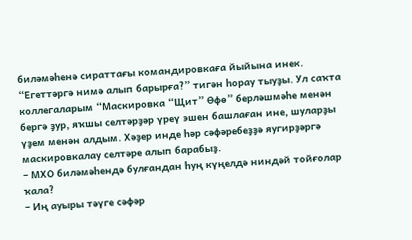биләмәһенә сираттағы командировкаға йыйына инек. “Егеттәргә нимә алып барырға?” тигән һорау тыуҙы. Ул саҡта коллегаларым “Маскировка “Щит” Өфө” берләшмәһе менән бергә ҙур, яҡшы селтәрҙәр үреү эшен башлаған ине, шуларҙы үҙем менән алдым. Хәҙер инде һәр сәфәребеҙҙә яугирҙәргә маскировкалау селтәре алып барабыҙ.
– МХО биләмәһендә булғандан һуң күңелдә ниндәй тойғолар ҡала?
– Иң ауыры тәүге сәфәр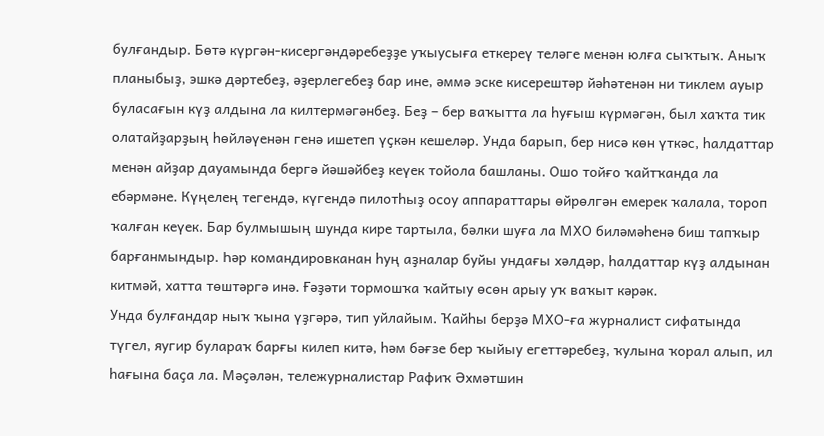булғандыр. Бөтә күргән-кисергәндәребеҙҙе уҡыусыға еткереү теләге менән юлға сыҡтыҡ. Аныҡ планыбыҙ, эшкә дәртебеҙ, әҙерлегебеҙ бар ине, әммә эске кисерештәр йәһәтенән ни тиклем ауыр буласағын күҙ алдына ла килтермәгәнбеҙ. Беҙ – бер ваҡытта ла һуғыш күрмәгән, был хаҡта тик олатайҙарҙың һөйләүенән генә ишетеп үҫкән кешеләр. Унда барып, бер нисә көн үткәс, һалдаттар менән айҙар дауамында бергә йәшәйбеҙ кеүек тойола башланы. Ошо тойғо ҡайтҡанда ла ебәрмәне. Күңелең тегендә, күгендә пилотһыҙ осоу аппараттары өйрөлгән емерек ҡалала, тороп ҡалған кеүек. Бар булмышың шунда кире тартыла, бәлки шуға ла МХО биләмәһенә биш тапҡыр барғанмындыр. Һәр командировканан һуң аҙналар буйы ундағы хәлдәр, һалдаттар күҙ алдынан китмәй, хатта төштәргә инә. Ғәҙәти тормошҡа ҡайтыу өсөн арыу уҡ ваҡыт кәрәк.
Унда булғандар ныҡ ҡына үҙгәрә, тип уйлайым. Ҡайһы берҙә МХО-ға журналист сифатында түгел, яугир булараҡ барғы килеп китә, һәм бәғзе бер ҡыйыу егеттәребеҙ, ҡулына ҡорал алып, ил һағына баҫа ла. Мәҫәлән, тележурналистар Рафиҡ Әхмәтшин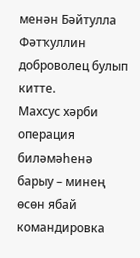менән Бәйтулла Фәтҡуллин доброволец булып китте.
Махсус хәрби операция биләмәһенә барыу – минең өсөн ябай командировка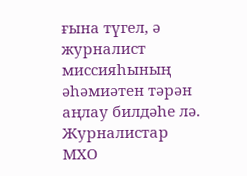ғына түгел, ә журналист миссияһының әһәмиәтен тәрән аңлау билдәһе лә. Журналистар МХО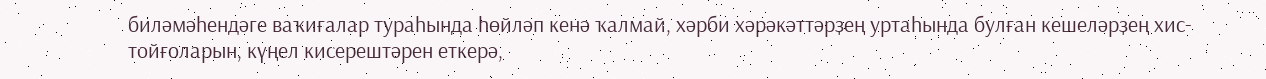биләмәһендәге ваҡиғалар тураһында һөйләп кенә ҡалмай, хәрби хәрәкәттәрҙең уртаһында булған кешеләрҙең хис-тойғоларын, күңел кисерештәрен еткерә,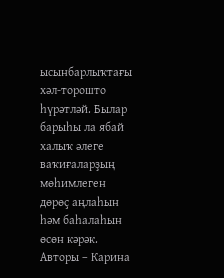ысынбарлыҡтағы хәл-торошто һүрәтләй. Былар барыһы ла ябай халыҡ әлеге ваҡиғаларҙың мөһимлеген дөрөҫ аңлаһын һәм баһалаһын өсөн кәрәк.
Авторы – Карина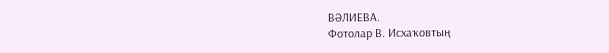ВӘЛИЕВА.
Фотолар В. Исхаҡовтың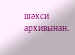шәхси архивынан.